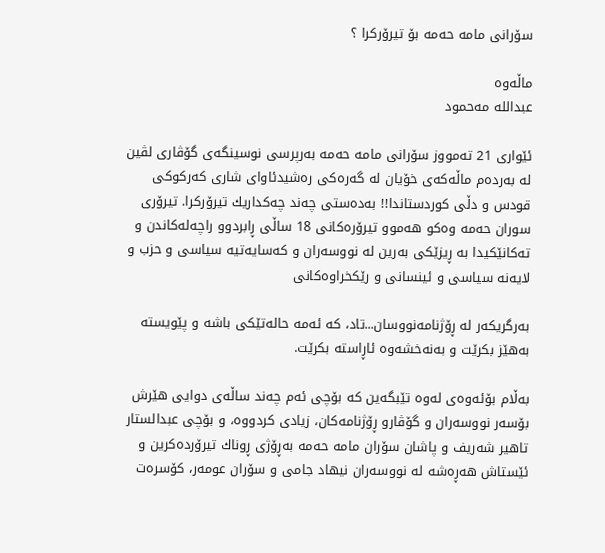سۆرانی مامه‌ حه‌مه‌ بۆ تیرۆركرا ؟

ماڵه‌وه
عبدالله‌ مه‌حمود

ئێواری 21 ته‌مووز سۆرانی مامه‌ حه‌مه‌ به‌رپرسی نوسینگه‌ی گۆڤاری لڤین له‌ به‌رده‌م ماڵه‌كه‌ی خۆیان له‌ گه‌ره‌كی ره‌شیدئاوای شاری كه‌ركوكی قودس و دڵی كوردستاندا!! به‌ده‌ستی چه‌ند چه‌كداریك تیرۆركرا. تیرۆری سوران حه‌مه‌ وه‌كو هه‌موو تیرۆره‌كانی 18 ساڵی ڕابردوو راچه‌له‌كاندن و ته‌كانێكیدا به‌ ڕیزێكی به‌رین له‌ نووسه‌ران و كه‌سایه‌تیه‌ سیاسی و حزب و لایه‌نه‌ سیاسی و ئینسانی و رێكخراوه‌كانی

به‌رگریكه‌ر له‌ ڕۆژنامه‌نووسان...تاد، كه‌ ئه‌مه‌ حاله‌تێكی باشه‌ و پێویسته‌ به‌هێز بكرێت و به‌نه‌خشه‌وه‌ ئاڕاسته‌ بكرێت.

به‌ڵام بۆئه‌وه‌ی له‌وه‌ تێبگه‌ین كه‌ بۆچی ئه‌م چه‌ند ساڵه‌ی دوایی هێرش بۆسه‌ر نووسه‌ران و گۆڤارو ڕۆژنامه‌كان، زیادی كردووه‌، و بۆچی عبدالستار تاهیر شه‌ریف و پاشان سۆران مامه‌ حه‌مه‌ به‌ڕۆژی ڕوناك تیرۆرده‌كرین و ئێستاش هه‌ڕه‌شه‌ له‌ نووسه‌ران نیهاد جامی و سۆران عومه‌ر، كۆسره‌ت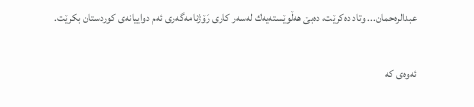عبدالره‌حمان... وتاد ده‌كرێت، ده‌بێ هه‌ڵوێسته‌یه‌ك له‌سه‌ر كاری رَۆژنامه‌گه‌ری ئه‌م دواییانه‌ی كوردستان بكرێت.

ئه‌وه‌ی كه‌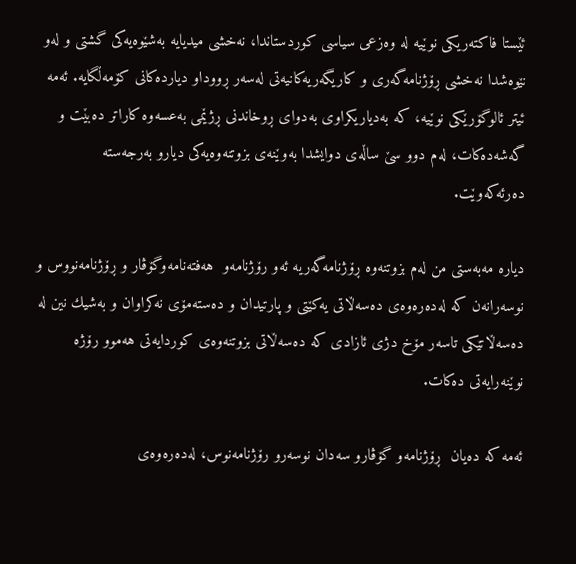ئێستا فاكته‌ریكی نوێیه‌ له‌ وه‌زعی سیاسی كوردستاندا، نه‌خشی میدیایه‌ به‌شێوه‌یه‌كی گشتی و له‌و نێوه‌شدا نه‌خشی ڕۆژنامه‌گه‌ری و كاریگه‌ریه‌كانیه‌تی له‌سه‌ر ڕووداو دیارده‌كانی كۆمه‌ڵگایه‌. ئه‌مه‌ ئیتر ئالوگۆرێكی نوێیه‌، كه‌ به‌دیاریكراوی به‌دوای ڕوخاندنی ڕژێمی به‌عسه‌وه‌ كاراتر ده‌بێت و گه‌شه‌ده‌كات، له‌م دوو سێ ساڵه‌ی دوایشدا به‌وێنه‌ی بزوتنه‌وه‌یه‌كی دیارو به‌رجه‌سته‌ ده‌رئه‌كه‌وێت.

دیاره‌ مه‌به‌ستی من له‌م بزوتنه‌وه‌ ڕۆژنامه‌گه‌ریه‌ ئه‌و رۆژنامه‌و  هه‌فته‌نامه‌وگۆڤار و ڕۆژنامه‌نووس و نوسه‌رانه‌ن كه‌ له‌ده‌ره‌وه‌ی ده‌سه‌ڵاتی یه‌كێتی و پارتیدان و ده‌سته‌مۆی نه‌كراوان و به‌شیك نین له‌ ده‌سه‌ڵاتێكی تاسه‌ر مۆخ دژی ئازادی كه‌ ده‌سه‌ڵاتی بزوتنه‌وه‌ی كوردایه‌تی هه‌موو رۆژه‌ نوێنه‌رایه‌تی ده‌كات.

ئه‌مه‌ كه‌ ده‌یان  ڕۆژنامه‌و گۆڤارو سه‌دان نوسه‌رو رۆژنامه‌نوس، له‌ده‌ره‌وه‌ی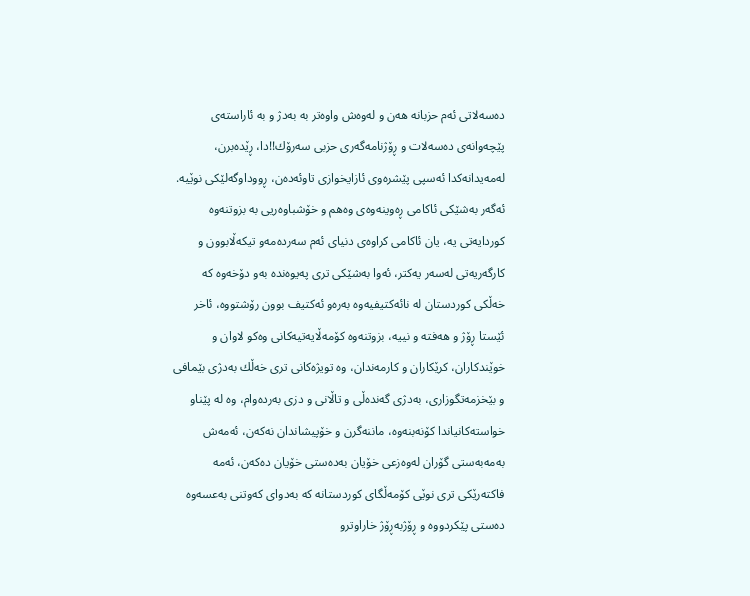ده‌سه‌لاتی ئه‌م حزبانه‌ هه‌ن و له‌وه‌ش واوه‌تر به‌ به‌دژ و به‌ ئاراسته‌ی پێچه‌وانه‌ی ده‌سه‌لات و ڕۆژنامه‌گه‌ری حزبی سه‌رۆك!!دا، ڕێده‌برن، له‌مه‌یدانه‌كدا ئه‌سپی پێشره‌وی ئازایخوازی تاوئه‌ده‌ن، ڕووداوگه‌لێكی نوێیه‌. ئه‌گه‌ر به‌شێكی ئاكامی ڕه‌وینه‌وه‌ی وه‌هم و خۆشباوه‌ریی به‌ بزوتنه‌وه‌ كوردایه‌تی یه‌، یان ئاكامی كراوه‌ی دنیای ئه‌م سه‌رده‌مه‌و تیكه‌ڵابوون و كارگه‌ریه‌تی له‌سه‌ر یه‌كتر، ئه‌وا به‌شێكی تری په‌یوه‌نده‌ به‌و دۆخه‌وه‌ كه‌ خه‌ڵكی كوردستان له‌ نائه‌كتیفیه‌وه‌ به‌ره‌و ئه‌كتیف بوون رۆشتووه‌، ئاخر ئێستا ڕۆژ و هه‌فته‌ و نییه‌، بزوتنه‌وه‌ كۆمه‌ڵایه‌تیه‌كانی وه‌كو لاوان و خوێندكاران، كرێكاران و كارمه‌ندان، وه‌ تویژه‌كانی تری خه‌ڵك به‌دژی بێمافی و بێخزمه‌تگوزاری، به‌دژی گه‌نده‌ڵی و تاڵانی و دزی به‌رده‌وام، وه‌ له‌ پێناو خواسته‌كانیاندا كۆنه‌بنه‌وه‌، ماننه‌گرن و خۆپیشاندان نه‌كه‌ن، ئه‌مه‌ش به‌مه‌به‌ستی گۆران له‌وه‌زعی خۆیان به‌ده‌ستی خۆیان ده‌كه‌ن، ئه‌مه‌ فاكته‌رێكی تری نوێی كۆمه‌ڵگای كوردستانه‌ كه‌ به‌دوای كه‌وتنی به‌عسه‌وه‌ ده‌ستی پێكردووه‌ و ڕۆژبه‌ڕۆژ خاراوترو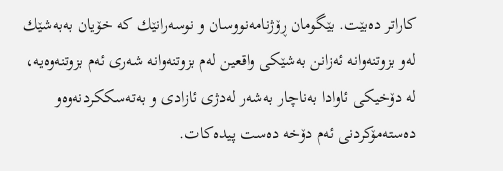كاراتر ده‌بێت. بێگومان ڕۆژنامه‌نووسان و نوسه‌رانێك كه‌ خۆیان به‌به‌شێك له‌و بزوتنه‌وانه‌ ئه‌زانن به‌شێكی واقعین له‌م بزوتنه‌وانه‌ شه‌ری ئه‌م بزوتنه‌وه‌یه‌، له‌ دۆخیكی ئاوادا به‌ناچار به‌شه‌ر له‌دژی ئازادی و به‌ته‌سككردنه‌وه‌و ده‌سته‌مۆكردنی ئه‌م دۆخه‌ ده‌ست پیده‌كات.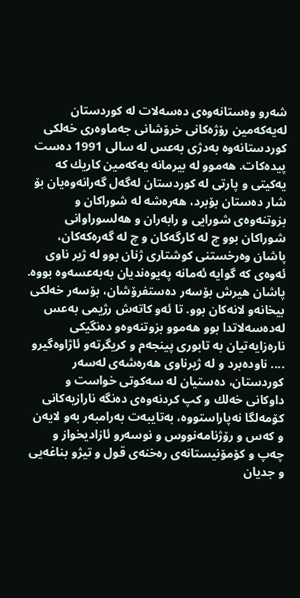شه‌رو وه‌ستانه‌وه‌ی ده‌سه‌لات له‌ كوردستان له‌یه‌كه‌مین رۆژه‌كانی خرۆشانی جه‌ماوه‌ری خه‌لكی كوردستانه‌وه‌ به‌دژی به‌عس له‌ سالی 1991 ده‌ست پیده‌كات. هه‌موو له‌ بیرمانه‌ یه‌كه‌مین كاریك كه‌ یه‌كیتی و پارتی له‌ كوردستان له‌گه‌ل گه‌رانه‌وه‌یان بۆ شار ده‌ستان بۆبرد، هه‌ره‌شه‌ له‌ شوراكان و بزوتنه‌وه‌ی شورایی و رابه‌ران و هه‌لسوراوانی شوراكان بوو چ له‌ كارگه‌كان و چ له‌ گه‌ره‌كه‌كان، پاشان وه‌رخستنی كوشتاری ژنان بوو له‌ ژیر ناوی ئه‌وه‌ی كه‌ گوایه‌ ئه‌مانه‌ په‌یوه‌ندیان به‌به‌عسه‌وه‌ بووه‌. پاشان هیرش بۆسه‌ر ده‌ستفرۆشان، بۆسه‌ر خه‌لكی بیخانه‌و لانه‌كان بوو. تا ئه‌و كاته‌ش رژیمی به‌عس له‌ده‌سه‌لاتدا بوو هه‌موو بزوتنه‌وه‌و ده‌نگیكی ناره‌زایه‌تیان به‌ تابوری پینجه‌م و كریگرته‌و ئاژاوه‌گیرو .... ناوده‌برد و له‌ ژیرناوی هه‌ره‌شه‌ی له‌سه‌ر كوردستان، ده‌ستیان له‌ سه‌كوتی خواست و داوكانی خه‌لك و كپ كردنه‌وه‌ی ده‌نگه‌ نارازیه‌كانی كۆمه‌لگا نه‌پاراستووه‌، به‌تایبه‌ت به‌رامبه‌ر به‌و لایه‌ن و كه‌س و رۆژنامه‌نووس و نوسه‌رو ئازادیخواز و چه‌پ و كۆمۆنیستانه‌ی ره‌خنه‌ی قول و تیژو بناغه‌یی و جدیان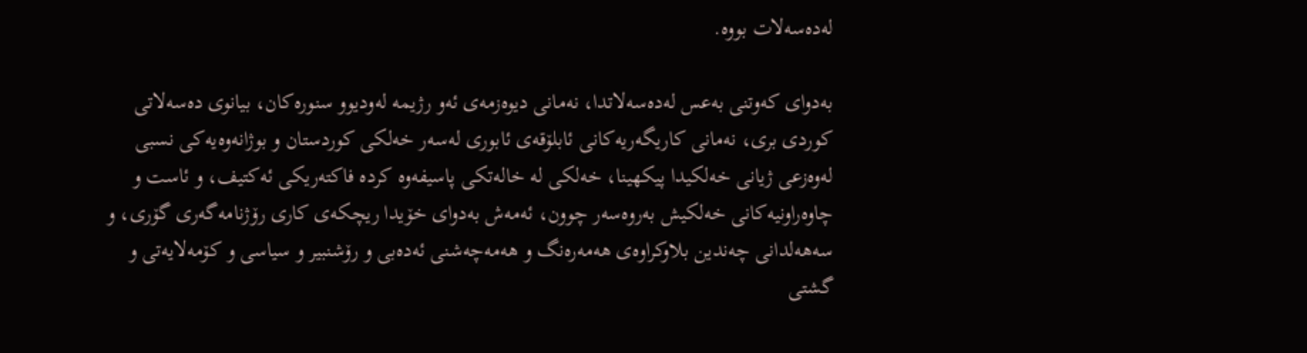له‌ده‌سه‌لات بووه‌.

به‌دوای كه‌وتنی به‌عس له‌ده‌سه‌لاتدا، نه‌مانی دیوه‌زمه‌ی ئه‌و رژیمه‌ له‌ودیوو سنوره‌كان، بیانوی ده‌سه‌لاتی كوردی بری، نه‌مانی كاریگه‌ریه‌كانی ئابلۆقه‌ی ئابوری له‌سه‌ر خه‌لكی كوردستان و بوژانه‌وه‌یه‌كی نسبی له‌وه‌زعی ژیانی خه‌لكیدا پیكهینا، خه‌لكی له‌ خاله‌تكی پاسیفه‌وه‌ كرده‌ فاكته‌ریكی ئه‌كتیف، و ئاست و چاوه‌راونیه‌كانی خه‌لكیش به‌روه‌سه‌ر چوون، ئه‌مه‌ش به‌دوای خۆیدا ریچكه‌ی كاری رۆژنامه‌گه‌ری گۆری، و سه‌هه‌لدانی چه‌ندین بلاوكراوه‌ی هه‌مه‌ره‌نگ و هه‌مه‌چه‌شنی ئه‌ده‌بی و رۆشنبیر و سیاسی و كۆمه‌لایه‌تی و گشتی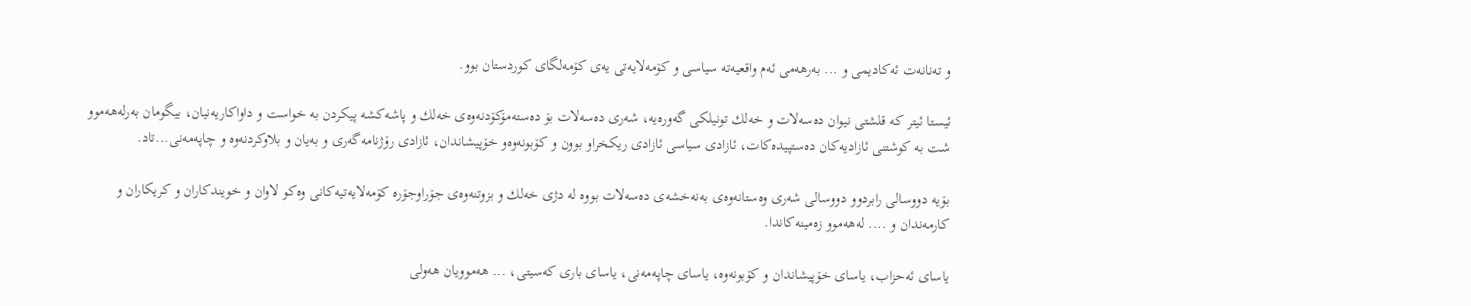و ته‌نانه‌ت ئه‌كادیمی و ... به‌رهه‌می ئه‌م واقعیه‌ته‌ سیاسی و كۆمه‌لایه‌تی یه‌ی كۆمه‌لگای كوردستان بوو.

ئیستا ئیتر كه‌ قلشتی نیوان ده‌سه‌لات و خه‌لك تونیلكی گه‌وره‌یه‌، شه‌ری ده‌سه‌لات بۆ ده‌سته‌مۆكۆدنه‌وه‌ی خه‌لك و پاشه‌كشه‌ پیكردن به‌ خواست و داواكاریه‌نیان، بیگومان به‌رله‌هه‌موو شت به‌ كوشتنی ئازادیه‌كان ده‌ستپیده‌كات، ئازادی سیاسی ئازادی ریكخراو بوون و كۆبونه‌وه‌و خۆپیشاندان، ئازادی رۆژنامه‌گه‌ری و به‌یان و بلاوكردنه‌وه‌ و چاپه‌مه‌نی...تاد.

بۆیه‌ دووسالی رابردوو دووسالی شه‌ری وه‌ستانه‌وه‌ی به‌نه‌خشه‌ی ده‌سه‌لات بووه‌ له‌ دژی خه‌لك و بزوتنه‌وه‌ی جۆراوجۆره‌ كۆمه‌لایه‌تیه‌كانی وه‌كو لاوان و خویندكاران و كریكاران و كارمه‌ندان و .... له‌هه‌موو زه‌مینه‌كاندا.

یاسای ئه‌حزاب، یاسای خۆپیشاندان و كۆبونه‌وه‌، یاسای چاپه‌مه‌نی، یاسای باری كه‌سیتی، ... هه‌موویان هه‌ولی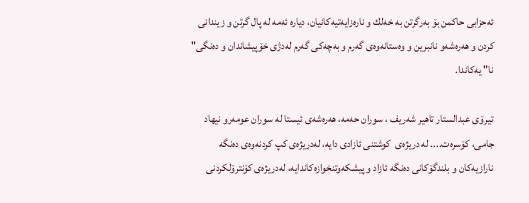ئه‌حزابی حاكمن بۆ به‌رگرتن به‌ خه‌لك و ناره‌زایه‌تیه‌كانیان، دیاره‌ ئه‌مه‌ له‌ پال گرتن و زیندانی كردن و هه‌ره‌شه‌و نانبرین و وه‌ستانه‌وه‌ی گه‌رم و به‌چه‌كی گه‌رم له‌دژی خۆپیشاندان و ده‌نگی" نا" یه‌كاندا.

تیرۆی عبدالستار تاهیر شه‌ریف ، سوران حه‌مه‌، هه‌ره‌شه‌ی ئیستا له‌ سوران عومه‌رو نیهاد جامی، كۆسره‌ت.... له‌ دریژه‌ی  كوشتنی ئازادی دایه‌، له‌دریژه‌ی كپ كردنه‌وه‌ی ده‌نگه‌ نارازیه‌كان و بلندگۆكانی ده‌نگه‌ ئازاد و پیشكه‌وتنخوازه‌كاندایه‌، له‌دریژه‌ی كۆنترۆلكردنی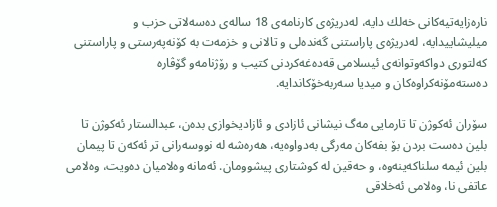ناره‌زایه‌تیه‌كانی خه‌لك دایه‌، له‌دریژه‌ی كارنامه‌ی 18 ساله‌ی ده‌سه‌لاتی حزب و میلیشاییدایه‌، له‌دریژه‌ی پاراستنی گه‌نده‌لی و تالانی و خزمه‌ت به‌ كۆنه‌په‌رستی و پاراستنی كه‌لتوری دواكه‌وتوانه‌ی ئیسلامی قه‌ده‌غه‌كردنی كتیب و رۆژنامه‌و گۆڤاره‌ ده‌سته‌مۆنه‌كراوه‌كان و میدیا سه‌ربه‌خۆكاندایه‌.

سۆران ئه‌كوژن تا تارمایی مه‌گ نیشانی ئازادی و ئازادیخوازی بده‌ن، عبدالستار ئه‌كوژن تا بلین ده‌ست بردن بۆ بفه‌كان مه‌رگی به‌دواوه‌یه‌، هه‌ره‌شه‌ له‌ نووسه‌رانی تر ئه‌كه‌ن تا پیمان بلین ئیمه‌ سلناكه‌ینه‌وه‌، و حه‌قین له‌ كوشتاری پیشوومان. ئه‌مانه‌ وه‌لامیان ده‌ویت، وه‌لامی عاتفی نا، وه‌لامی ئه‌خلاقی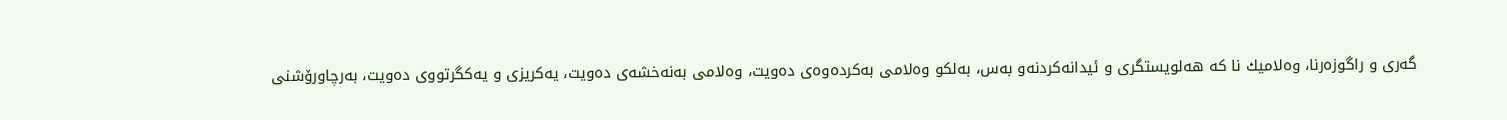گه‌ری و راگوزه‌رنا، وه‌لامیك نا كه‌ هه‌لویستگری و ئیدانه‌كردنه‌و به‌س، به‌لكو وه‌لامی به‌كرده‌وه‌ی ده‌ویت، وه‌لامی به‌نه‌خشه‌ی ده‌ویت، یه‌كریزی و یه‌كگرتووی ده‌ویت، به‌رچاورۆشنی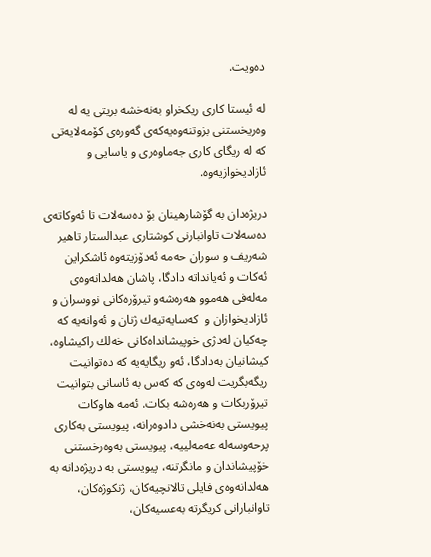ده‌ویت.

له‌ ئیستا كاری ریكخراو به‌نه‌خشه‌ بریتی یه‌ له‌ وه‌ریخستنی بزوتنه‌وه‌یه‌كه‌ی گه‌وره‌ی كۆمه‌لایه‌تی كه‌ له‌ ریگای كاری جه‌ماوه‌ری و یاسایی و ئازادیخوازیه‌وه‌.

دریژه‌دان به‌ گۆشارهینان بۆ ده‌سه‌لات تا ئه‌وكاته‌ی ده‌سه‌لات تاوانبارنی كوشتاری عبدالستار تاهیر شه‌ریف و سوران حه‌مه‌ ئه‌دۆزیته‌وه‌ ئاشكراین ئه‌كات و ئه‌یانداته‌ دادگا، پاشان هه‌لدانه‌وه‌ی مه‌له‌فی هه‌موو هه‌ره‌شه‌و تیرۆره‌كانی نووسران و ئازادیخوازان و  كه‌سایه‌تیه‌ك ژنان و ئه‌وانه‌یه‌ كه‌ چه‌كیان له‌دژی خوپیشانداه‌كانی خه‌لك راكیشاوه‌، كیشانیان به‌دادگا، ئه‌و ریگایه‌یه‌ كه‌ ده‌توانیت ریگه‌بگریت له‌وه‌ی كه‌ كه‌س به‌ ئاسانی بتوانیت تیرۆربكات و هه‌ره‌شه‌ بكات. ئه‌مه‌ هاوكات پیویستی به‌نه‌خشی دادوه‌رانه‌، پیویستی به‌كاری پرحه‌وسه‌له‌ عه‌مه‌لییه‌، پیویستی به‌وه‌رخستنی خۆپیشاندان و مانگرتنه‌، پیویستی به‌ دریژه‌دانه‌ به‌ هه‌لدانه‌وه‌ی فایلی تالانچیه‌كان، ژنكوژه‌كان، تاوانبارانی كریگرته‌ به‌عسیه‌كان،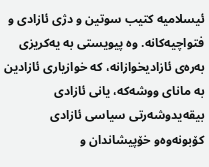ئیسلامیه‌ كتیب سوتین و دژی ئازادی و فتواچیه‌كانه‌. وه‌ پیویستی به‌ یه‌كریزی به‌ره‌ی ئازادیخوازانه‌، كه‌ خوازیاری ئازادین به‌ مانای ووشه‌كه‌، یانی ئازادی بیقه‌یدوشه‌رتی سیاسی ئازادی كۆبونه‌وه‌و خۆپیشاندان و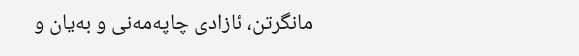مانگرتن، ئازادی چاپه‌مه‌نی و به‌یان و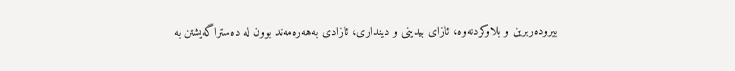بیروده‌ربرین و بلاوكردنه‌وه‌، ئازای بیدینی و دینداری، ئازادی به‌هه‌ره‌مه‌ند بوون له‌ ده‌ستراگه‌یشتن به‌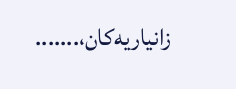زانیاریه‌كان،.......